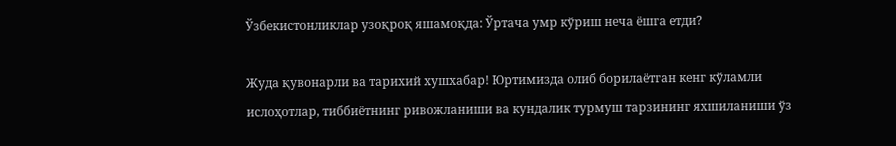Ўзбекистонликлар узоқроқ яшамоқда: Ўртача умр кўриш неча ёшга етди?

Жуда қувонарли ва тарихий хушхабар! Юртимизда олиб борилаётган кенг кўламли ислоҳотлар, тиббиётнинг ривожланиши ва кундалик турмуш тарзининг яхшиланиши ўз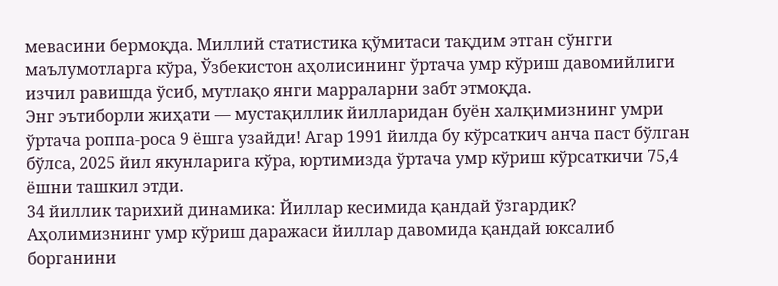мевасини бермоқда. Миллий статистика қўмитаси тақдим этган сўнгги маълумотларга кўра, Ўзбекистон аҳолисининг ўртача умр кўриш давомийлиги изчил равишда ўсиб, мутлақо янги марраларни забт этмоқда.
Энг эътиборли жиҳати — мустақиллик йилларидан буён халқимизнинг умри ўртача роппа-роса 9 ёшга узайди! Агар 1991 йилда бу кўрсаткич анча паст бўлган бўлса, 2025 йил якунларига кўра, юртимизда ўртача умр кўриш кўрсаткичи 75,4 ёшни ташкил этди.
34 йиллик тарихий динамика: Йиллар кесимида қандай ўзгардик?
Аҳолимизнинг умр кўриш даражаси йиллар давомида қандай юксалиб борганини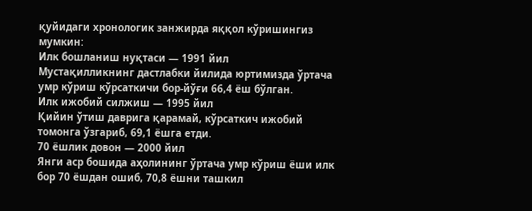қуйидаги хронологик занжирда яққол кўришингиз мумкин:
Илк бошланиш нуқтаси — 1991 йил
Мустақилликнинг дастлабки йилида юртимизда ўртача умр кўриш кўрсаткичи бор-йўғи 66,4 ёш бўлган.
Илк ижобий силжиш — 1995 йил
Қийин ўтиш даврига қарамай, кўрсаткич ижобий томонга ўзгариб, 69,1 ёшга етди.
70 ёшлик довон — 2000 йил
Янги аср бошида аҳолининг ўртача умр кўриш ёши илк бор 70 ёшдан ошиб, 70,8 ёшни ташкил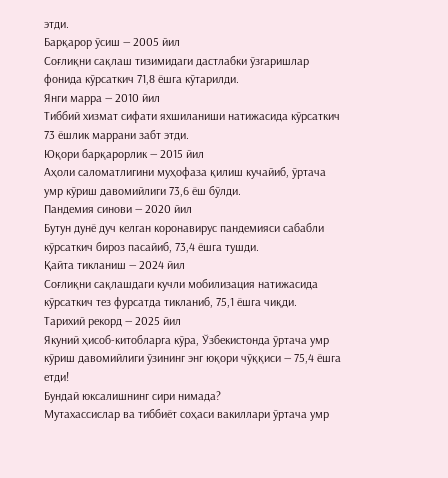этди.
Барқарор ўсиш — 2005 йил
Соғлиқни сақлаш тизимидаги дастлабки ўзгаришлар фонида кўрсаткич 71,8 ёшга кўтарилди.
Янги марра — 2010 йил
Тиббий хизмат сифати яхшиланиши натижасида кўрсаткич 73 ёшлик маррани забт этди.
Юқори барқарорлик — 2015 йил
Аҳоли саломатлигини муҳофаза қилиш кучайиб, ўртача умр кўриш давомийлиги 73,6 ёш бўлди.
Пандемия синови — 2020 йил
Бутун дунё дуч келган коронавирус пандемияси сабабли кўрсаткич бироз пасайиб, 73,4 ёшга тушди.
Қайта тикланиш — 2024 йил
Соғлиқни сақлашдаги кучли мобилизация натижасида кўрсаткич тез фурсатда тикланиб, 75,1 ёшга чиқди.
Тарихий рекорд — 2025 йил
Якуний ҳисоб-китобларга кўра, Ўзбекистонда ўртача умр кўриш давомийлиги ўзининг энг юқори чўққиси — 75,4 ёшга етди!
Бундай юксалишнинг сири нимада?
Мутахассислар ва тиббиёт соҳаси вакиллари ўртача умр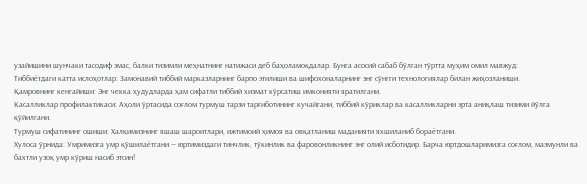узайишини шунчаки тасодиф эмас, балки тизимли меҳнатнинг натижаси деб баҳоламоқдалар. Бунга асосий сабаб бўлган тўртта муҳим омил мавжуд:
Тиббиётдаги катта ислоҳотлар: Замонавий тиббий марказларнинг барпо этилиши ва шифохоналарнинг энг сўнгги технологиялар билан жиҳозланиши.
Қамровнинг кенгайиши: Энг чекка ҳудудларда ҳам сифатли тиббий хизмат кўрсатиш имконияти яратилгани.
Касалликлар профилактикаси: Аҳоли ўртасида соғлом турмуш тарзи тарғиботининг кучайгани, тиббий кўриклар ва касалликларни эрта аниқлаш тизими йўлга қўйилгани.
Турмуш сифатининг ошиши: Халқимизнинг яшаш шароитлари, ижтимоий ҳимоя ва овқатланиш маданияти яхшиланиб бораётгани.
Хулоса ўрнида: Умримизга умр қўшилаётгани — юртимиздаги тинчлик, тўкинлик ва фаровонликнинг энг олий исботидир. Барча юртдошларимизга соғлом, мазмунли ва бахтли узоқ умр кўриш насиб этсин!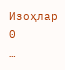Изоҳлар 0
…